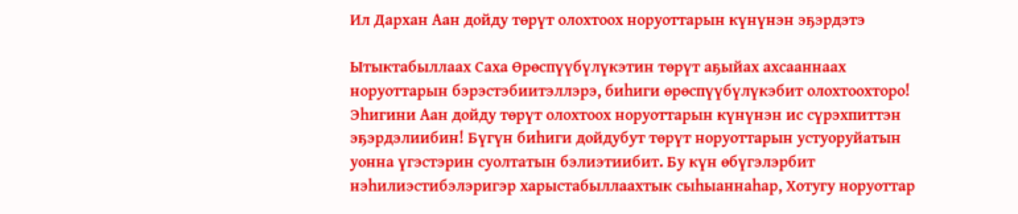Ил Дархан Аан дойду төрүт олохтоох норуоттарын күнүнэн эҕэрдэтэ

Ытыктабыллаах Саха Өрөспүүбүлүкэтин төрүт аҕыйах ахсааннаах норуоттарын бэрэстэбиитэллэрэ, биһиги өрөспүүбүлүкэбит олохтоохторо!
Эһигини Аан дойду төрүт олохтоох норуоттарын күнүнэн ис сүрэхпиттэн эҕэрдэлиибин! Бүгүн биһиги дойдубут төрүт норуоттарын устуоруйатын уонна үгэстэрин суолтатын бэлиэтиибит. Бу күн өбүгэлэрбит нэһилиэстибэлэригэр харыстабыллаахтык сыһыаннаһар, Хотугу норуоттар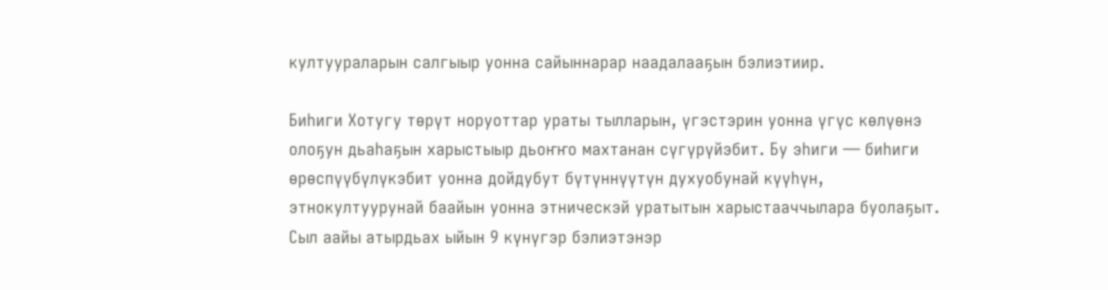култуураларын салгыыр уонна сайыннарар наадалааҕын бэлиэтиир.

Биһиги Хотугу төрүт норуоттар ураты тылларын, үгэстэрин уонна үгүс көлүөнэ олоҕун дьаһаҕын харыстыыр дьоҥҥо махтанан сүгүрүйэбит. Бу эһиги — биһиги өрөспүүбүлүкэбит уонна дойдубут бүтүннүүтүн духуобунай күүһүн, этнокултуурунай баайын уонна этническэй уратытын харыстааччылара буолаҕыт. Сыл аайы атырдьах ыйын 9 күнүгэр бэлиэтэнэр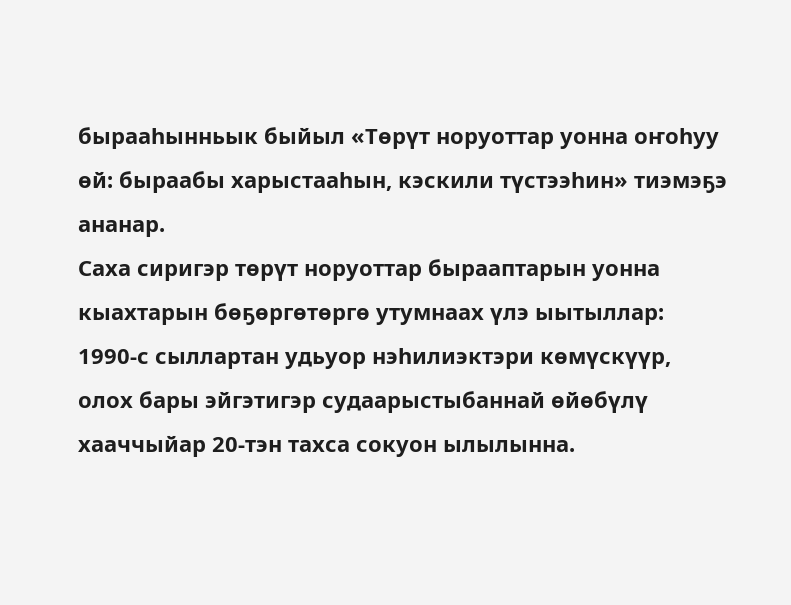бырааһынньык быйыл «Төрүт норуоттар уонна оҥоһуу өй: быраабы харыстааһын, кэскили түстээһин» тиэмэҕэ ананар.
Саха сиригэр төрүт норуоттар бырааптарын уонна кыахтарын бөҕөргөтөргө утумнаах үлэ ыытыллар: 1990-с сыллартан удьуор нэһилиэктэри көмүскүүр, олох бары эйгэтигэр судаарыстыбаннай өйөбүлү хааччыйар 20-тэн тахса сокуон ылылынна.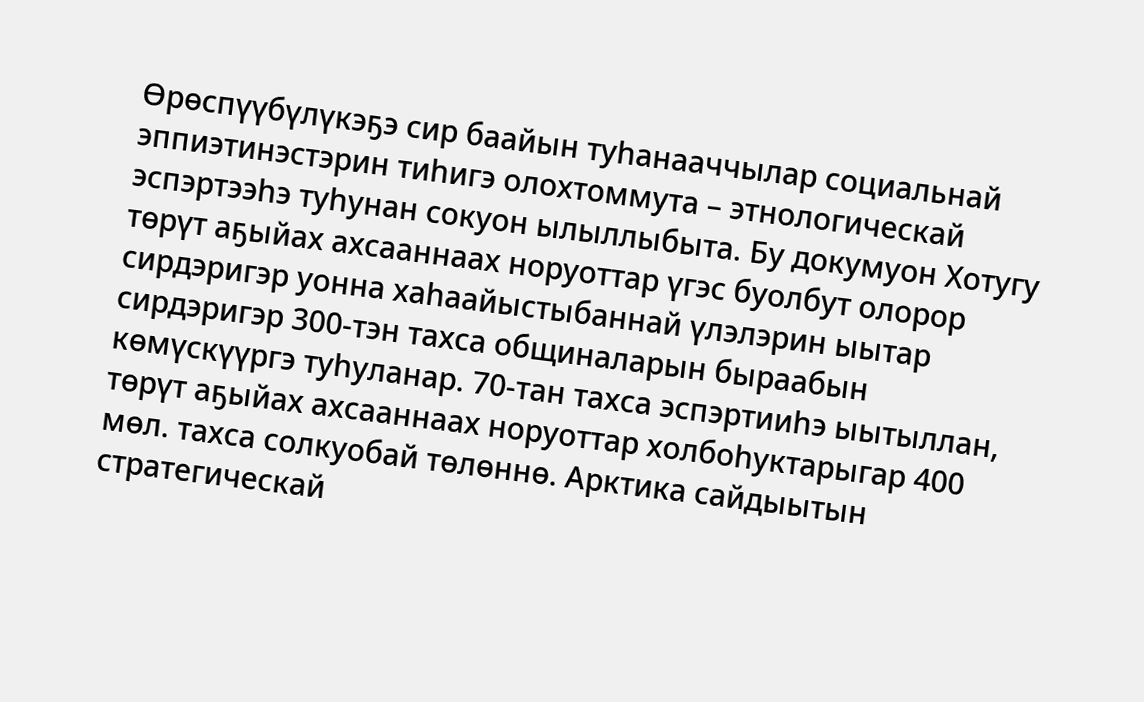Өрөспүүбүлүкэҕэ сир баайын туһанааччылар социальнай эппиэтинэстэрин тиһигэ олохтоммута – этнологическай эспэртээһэ туһунан сокуон ылыллыбыта. Бу докумуон Хотугу төрүт аҕыйах ахсааннаах норуоттар үгэс буолбут олорор сирдэригэр уонна хаһаайыстыбаннай үлэлэрин ыытар сирдэригэр 300-тэн тахса общиналарын быраабын көмүскүүргэ туһуланар. 70-тан тахса эспэртииһэ ыытыллан, төрүт аҕыйах ахсааннаах норуоттар холбоһуктарыгар 400 мөл. тахса солкуобай төлөннө. Арктика сайдыытын стратегическай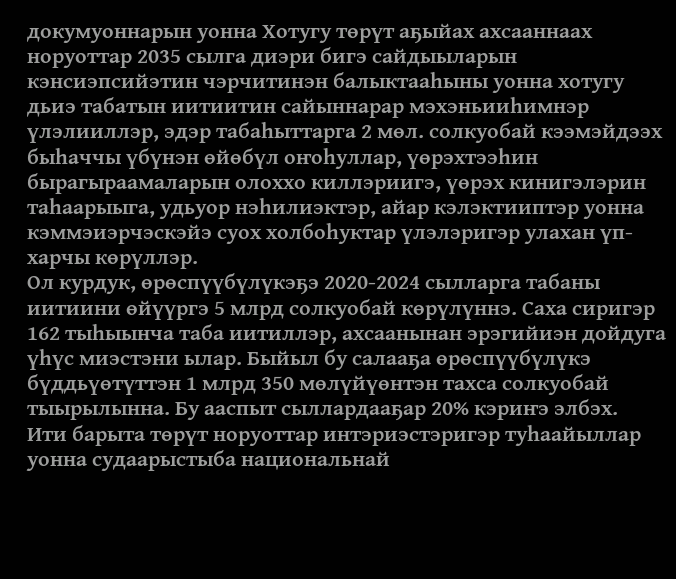докумуоннарын уонна Хотугу төрүт аҕыйах ахсааннаах норуоттар 2035 сылга диэри бигэ сайдыыларын кэнсиэпсийэтин чэрчитинэн балыктааһыны уонна хотугу дьиэ табатын иитиитин сайыннарар мэхэньииһимнэр үлэлииллэр, эдэр табаһыттарга 2 мөл. солкуобай кээмэйдээх быһаччы үбүнэн өйөбүл оҥоһуллар, үөрэхтээһин бырагыраамаларын олоххо киллэриигэ, үөрэх кинигэлэрин таһаарыыга, удьуор нэһилиэктэр, айар кэлэктииптэр уонна кэммэиэрчэскэйэ суох холбоһуктар үлэлэригэр улахан үп-харчы көрүллэр.
Ол курдук, өрөспүүбүлүкэҕэ 2020-2024 сылларга табаны иитиини өйүүргэ 5 млрд солкуобай көрүлүннэ. Саха сиригэр 162 тыһыынча таба иитиллэр, ахсаанынан эрэгийиэн дойдуга үһүс миэстэни ылар. Быйыл бу салааҕа өрөспүүбүлүкэ бүддьүөтүттэн 1 млрд 350 мөлүйүөнтэн тахса солкуобай тыырылынна. Бу ааспыт сыллардааҕар 20% кэриҥэ элбэх.
Ити барыта төрүт норуоттар интэриэстэригэр туһаайыллар уонна судаарыстыба национальнай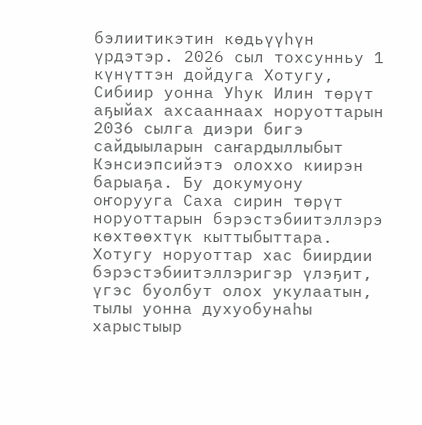бэлиитикэтин көдьүүһүн үрдэтэр. 2026 сыл тохсунньу 1 күнүттэн дойдуга Хотугу, Сибиир уонна Уһук Илин төрүт аҕыйах ахсааннаах норуоттарын 2036 сылга диэри бигэ сайдыыларын саҥардыллыбыт Кэнсиэпсийэтэ олоххо киирэн барыаҕа. Бу докумуону оҥорууга Саха сирин төрүт норуоттарын бэрэстэбиитэллэрэ көхтөөхтүк кыттыбыттара. Хотугу норуоттар хас биирдии бэрэстэбиитэллэригэр үлэҕит, үгэс буолбут олох укулаатын, тылы уонна духуобунаһы харыстыыр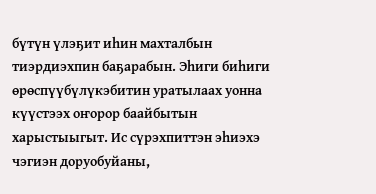бүтүн үлэҕит иһин махталбын тиэрдиэхпин баҕарабын. Эһиги биһиги өрөспүүбүлүкэбитин уратылаах уонна күүстээх оҥорор баайбытын харыстыыгыт. Ис сүрэхпиттэн эһиэхэ чэгиэн доруобуйаны,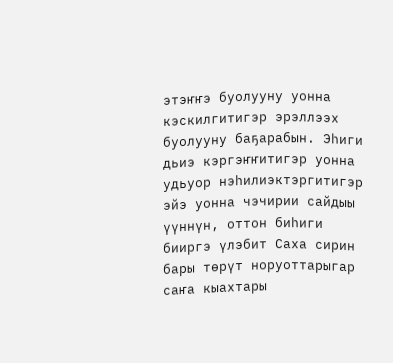этэҥҥэ буолууну уонна кэскилгитигэр эрэллээх буолууну баҕарабын. Эһиги дьиэ кэргэҥҥитигэр уонна удьуор нэһилиэктэргитигэр эйэ уонна чэчирии сайдыы үүннүн, оттон биһиги бииргэ үлэбит Саха сирин бары төрүт норуоттарыгар саҥа кыахтары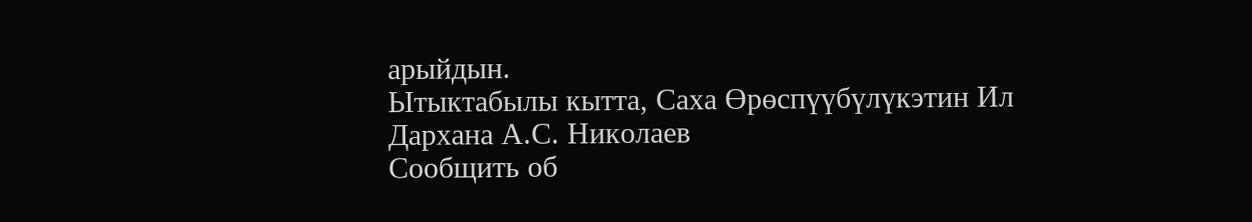арыйдын.
Ытыктабылы кытта, Саха Өрөспүүбүлүкэтин Ил Дархана А.С. Николаев
Сообщить об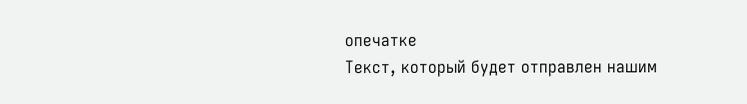опечатке
Текст, который будет отправлен нашим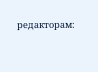редакторам: